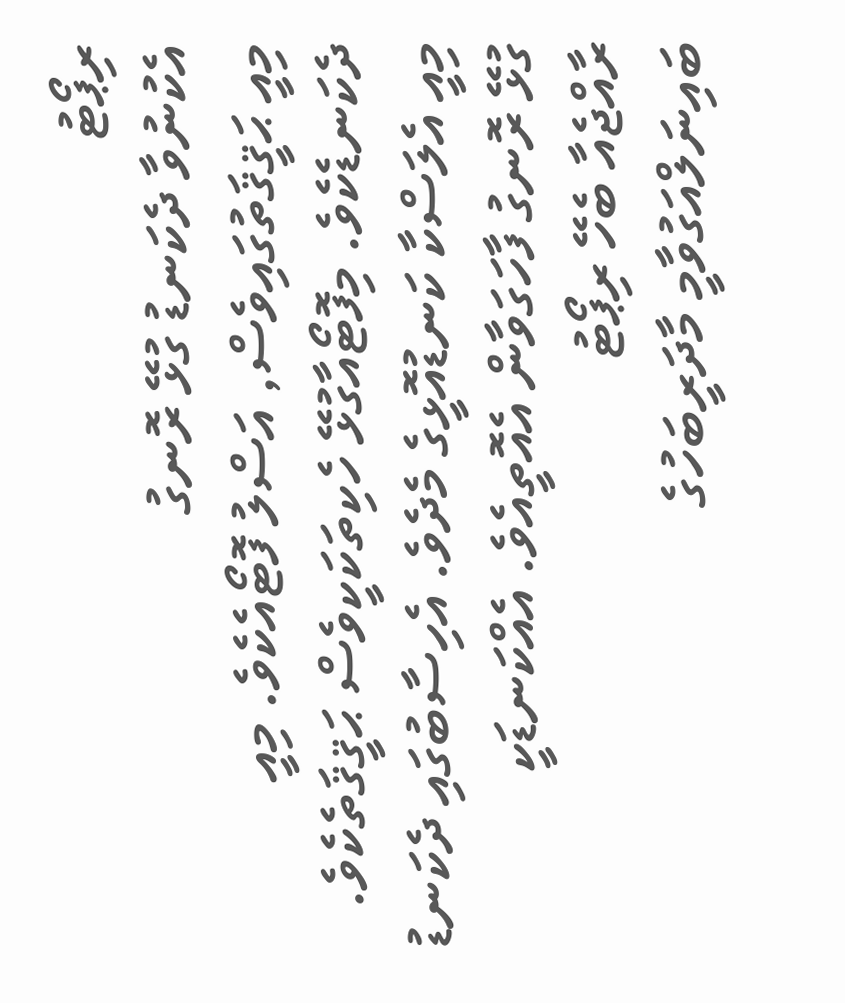ރިޕޯޓު
އެކުނުވާ ދެކަނޑު ގުޅޭ ރޮނގު
މިއީ ޙަޤީޤަތުގައިވެސް, އަސްލު ފޮޓޯއެކެވެ. މިއީ ދެކަނޑެކެވެ. މިފޮޓޯއާގުޅޭ ހެކިތަކަކީވެސް ޙަޤީޤަތެކެވެ. މިއީ އެލަސްކާ ކަނޑުއޮޅީގެ މެދެވެ. އެހިސާބުގައި ދެކަނޑު ގުޅޭ ރޮނގު ފާހަގަވާން އެއޮތީއެވެ. އެއްކަނޑަކީ
ރާއްޖެއާ ބެހޭ ރިޕޯޓު
ބައިނަލްއަގުވާމީ މާދަރީބަހުގެ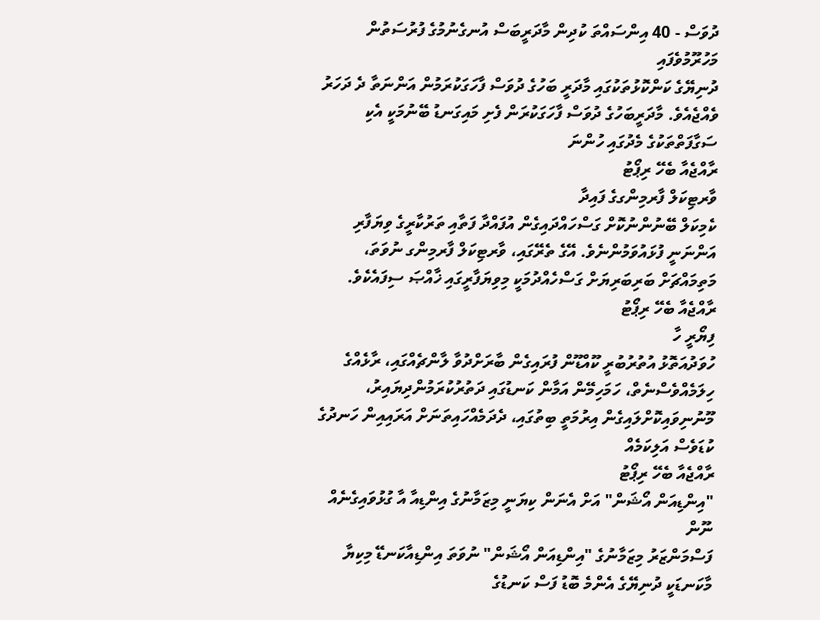ދުވަސް - 40 އިންސައްތަ ކުދިން މާދަރީބަސް އުނގެނުމުގެ ފުރުސަތުން މަހުރޫމުވެފައި
ދުނިޔޭގެ ކަންކޮޅުތަކުގައި މާދަރީ ބަހުގެ ދުވަސް ފާހަގަކުރަމުން އަންނަތާ ދެ ދަހަރު ވެއްޖެއެވެ. މާދަރީބަހުގެ ދުވަސް ފާހަގަކުރަން ފެށި މައިގަނޑު ބޭނުމަކީ އެކި ސަގާފަތްތަކުގެ މެދުގައި ހުންނަ
ރާއްޖެއާ ބެހޭ ރިޕޯޓު
ވާރޓިކަލް ފާރމިންގގެ ފައިދާ
ކެމިކަލް ބޭނުންނުކޮށް ގަސްހައްދައިގެން އުފައްދާ ފަތާއި ތަރުކާރީގެ ވިޔަފާރި އަންނަނީ ފުޅައުވަމުންނެވެ. އޭގެ ތެރޭގައި، ވާރޓިކަލް ފާރމިންގ ނުވަތަ، މަތިމައްޗަށް ބަރިބަރިޔަށް ގަސްހެއްދުމަކީ މިވިޔަފާރީގައި ޚާއްޞަ ސިފައެކެވެ.
ރާއްޖެއާ ބެހޭ ރިޕޯޓު
ފިޔޯރީ ހާ
ހުވަދުއަތޮޅު އުތުރުބުރީ ކޫއްޑޫން ފުރައިގެން ބާރަށްދުވާ ލާންޗެއްގައި، ރާޅެއްގެ ހިލަމެއްވެސްނެތް، ހަމަހިމޭން އަމާން ކަނޑުގައި ދަތުރުކުރަމުންދިޔައިރު، މޫނުނިވައިކޮށްލައިގެން އިރުމަތީ ބިތުގައި، ދެދަމެއްހައިތަނަށް އަރައިއިން ހަނދުގެ ކުޑަވެސް އަލިކަމެއް
ރާއްޖެއާ ބެހޭ ރިޕޯޓު
"އިންޑިއަން އޯޝަން" އަށް އެނަން ކިޔަނީ މިޒަމާނުގެ އިންޑިއާ އާ ގުޅުވައިގެނެއް ނޫން
ފަސްމަންޒަރު މިޒަމާނުގެ "އިންޑިއަން އޯޝަން" ނުވަތަ އިންޑިއާކަނޑޭ މިކިޔާ މާކަނޑަކީ ދުނިޔޭގެ އެންމެ ބޮޑު ފަސް ކަނޑުގެ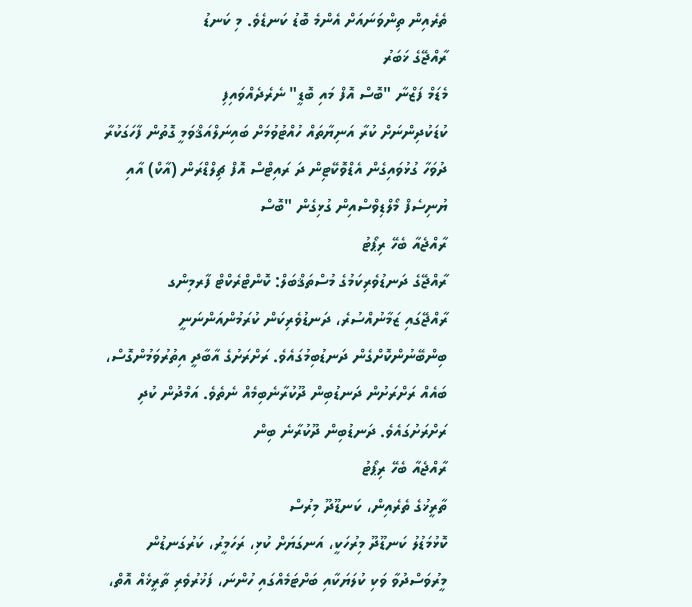ތެރެއިން ތިންވަނައަށް އެންމެ ބޮޑު ކަނޑެވެ. މި ކަނޑު
ރާއްޖޭގެ ޚަބަރު
މެޑަމް ފަޒްނާ "ބޮސް އޮފް މައި ބޮޑީ" ނެރެދެއްވައިފި
ކުޑަކުދިންނަށް ކުރާ އަނިޔާތައް ހުއްޓުވުމަށް ބައިނަލްއަޤްވަމީ ގޮތުން ފާހަގަކުރާ ދުވަހާ ގުޅުވައިގެން އެޑްވޮކޭޓިން ދަ ރައިޓްސް އޮފް ޗިލްޑްރަން (އާކް) އާއި ޔުނިސެފް މޯލްޑިވްސްއިން ގުޅިގެން "ބޮސް
ރާއްޖެއާ ބެހޭ ރިޕޯޓު
ރާއްޖޭގެ ދަނޑުވެރިކަމުގެ މުސްތަޤްބަލް: ކޮންޓްރެކްޓް ފާރމިންގ
ރާއްޖޭގައި ޒަމާނުއްސުރެ، ދަނޑުވެރިކަން ކުރަމުންއަންނަނީ ބިންބޭނުންކޮށްގެން ދަނޑުބިމުގައެވެ. ރަށްރަށުގެ އާބާދީ އިތުރުވަމުންގޮސް، ބައެއް ރަށްރަށުން ދަނޑުބިން ދޫކުރާނެބިމެއް ނެތެވެ. އަމްދުން ކުދި  ރަށްރަށުގައެވެ. ދަނޑުބިން ދޫކުރާނެ ބިން
ރާއްޖެއާ ބެހޭ ރިޕޯޓު
ތާރީޚުގެ ތެރެއިން، ކަނޑޫދޫ މިރުސް
ކޮޅުމަޑުލު ކަނޑޫދޫ މިރުހަކީ، އަނގަޔަށް ކުޅި، ރަހަމީރު، ކަރުގަނޑުން މީރުވަސްދުވާ ވަކި ކުލަޔަކާއި ބަށްޓަމެއްގައި ހުންނަ، ފަޚުރުވެރި ތާރީޚެއް އޮތް،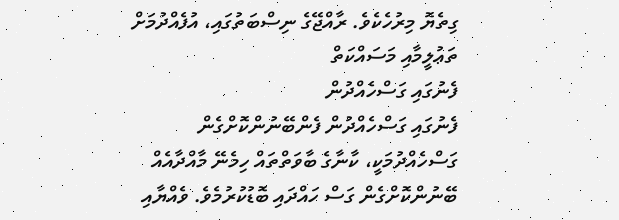ގިތެޔޮ މިރުހެކެވެ. ރާއްޖޭގެ ނިސްބަތުގައި، އުފެއްދުމަށް
ތަޢުލީމާއި މަސައްކަތް
ފެނުގައި ގަސްހެއްދުން
ފެނުގައި ގަސްހެއްދުން ފެންބޭނުންކޮށްގެން ގަސްހެއްދުމަކީ، ކާނާގެ ބާވަތްތައް ހިމެނޭ މާއްދާއެއް ބޭނުންކޮށްގެން ގަސް ހައްދައި ބޮޑުކުރުމެވެ. ވެއްޔާއި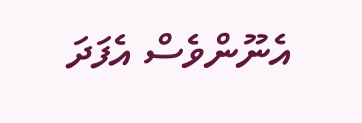އެނޫންވެސް އެފަދަ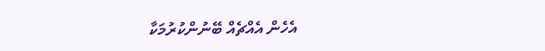އެހެން އެއްޗެއް ބޭނުންކުރުމަކާ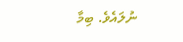ނުލައެވެ. ބިމާ